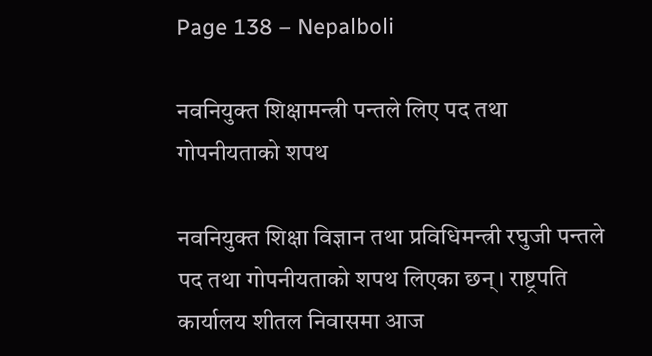Page 138 – Nepalboli

नवनियुक्त शिक्षामन्त्री पन्तले लिए पद तथा गोपनीयताको शपथ

नवनियुक्त शिक्षा विज्ञान तथा प्रविधिमन्त्री रघुजी पन्तले पद तथा गोपनीयताको शपथ लिएका छन्। राष्ट्रपति कार्यालय शीतल निवासमा आज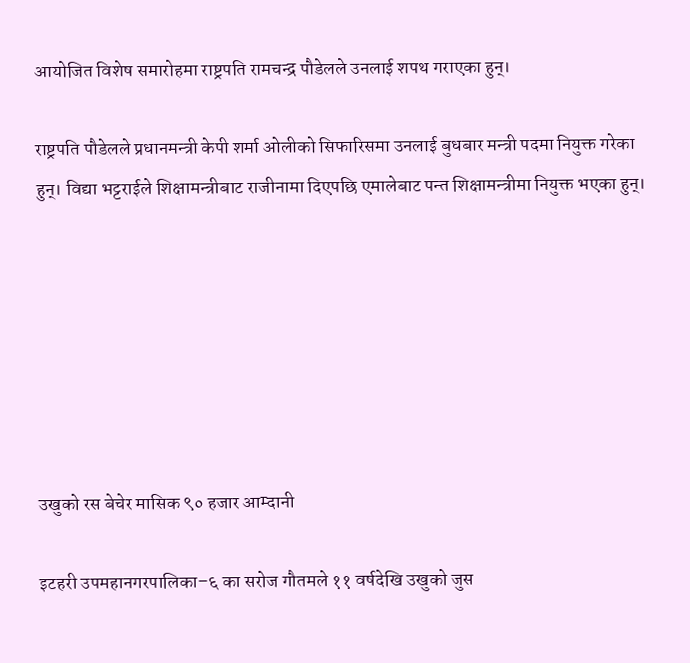आयोजित विशेष समारोहमा राष्ट्रपति रामचन्द्र पौडेलले उनलाई शपथ गराएका हुन्।

राष्ट्रपति पौडेलले प्रधानमन्त्री केपी शर्मा ओलीको सिफारिसमा उनलाई बुधबार मन्त्री पदमा नियुक्त गरेका हुन्। विद्या भट्टराईले शिक्षामन्त्रीबाट राजीनामा दिएपछि एमालेबाट पन्त शिक्षामन्त्रीमा नियुक्त भएका हुन्।







उखुको रस बेचेर मासिक ९० हजार आम्दानी

इटहरी उपमहानगरपालिका–६ का सरोज गौतमले ११ वर्षदेखि उखुको जुस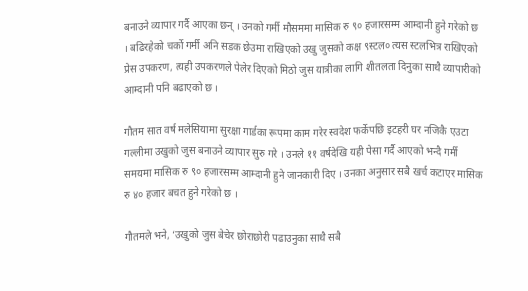बनाउने व्यापार गर्दै आएका छन् । उनको गर्मी मौसममा मासिक रु ९० हजारसम्म आम्दानी हुने गरेको छ । बढिरहेको चर्को गर्मी अनि सडक छेउमा राखिएको उखु जुसको कक्ष ९स्टल० त्यस स्टलभित्र राखिएको प्रेस उपकरण, त्यही उपकरणले पेलेर दिएको मिठो जुस यात्रीका लागि शीतलता दिनुका साथै व्यापारीको आम्दानी पनि बढाएको छ ।

गौतम सात वर्ष मलेसियामा सुरक्षा गार्डका रूपमा काम गरेर स्वदेश फर्केपछि इटहरी घर नजिकै एउटा गल्लीमा उखुको जुस बनाउने व्यापार सुरु गरे । उनले ११ वर्षदेखि यही पेसा गर्दै आएको भन्दै गर्मी समयमा मासिक रु ९० हजारसम्म आम्दानी हुने जानकारी दिए । उनका अनुसार सबै खर्च कटाएर मासिक रु ४० हजार बचत हुने गरेको छ ।

गौतमले भने, ‘उखुको जुस बेचेर छोराछोरी पढाउनुका साथै सबै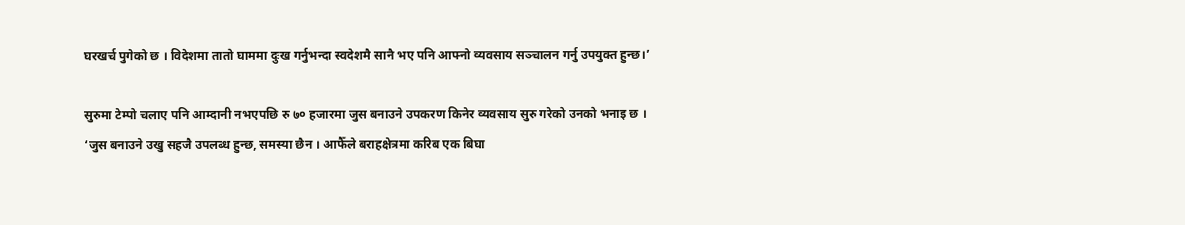घरखर्च पुगेको छ । विदेशमा तातो घाममा दुःख गर्नुभन्दा स्वदेशमै सानै भए पनि आफ्नो व्यवसाय सञ्चालन गर्नु उपयुक्त हुन्छ।’

सुरुमा टेम्पो चलाए पनि आम्दानी नभएपछि रु ७० हजारमा जुस बनाउने उपकरण किनेर व्यवसाय सुरु गरेको उनको भनाइ छ । ‘जुस बनाउने उखु सहजै उपलब्ध हुन्छ, समस्या छैन । आफैँले बराहक्षेत्रमा करिब एक बिघा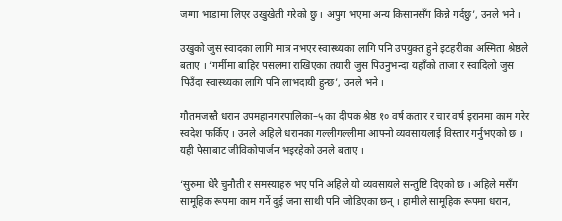जग्गा भाडामा लिएर उखुखेती गरेको छु । अपुग भएमा अन्य किसानसँग किन्ने गर्दछु’, उनले भने ।

उखुको जुस स्वादका लागि मात्र नभएर स्वास्थ्यका लागि पनि उपयुक्त हुने इटहरीका अस्मिता श्रेष्ठले बताए । ‘गर्मीमा बाहिर पसलमा राखिएका तयारी जुस पिउनुभन्दा यहाँको ताजा र स्वादिलो जुस पिउँदा स्वास्थ्यका लागि पनि लाभदायी हुन्छ’, उनले भने ।

गौतमजस्तै धरान उपमहानगरपालिका–५ का दीपक श्रेष्ठ १० वर्ष कतार र चार वर्ष इरानमा काम गरेर स्वदेश फर्किए । उनले अहिले धरानका गल्लीगल्लीमा आफ्नो व्यवसायलाई विस्तार गर्नुभएको छ । यही पेसाबाट जीविकोपार्जन भइरहेको उनले बताए ।

‘सुरुमा धेरै चुनौती र समस्याहरु भए पनि अहिले यो व्यवसायले सन्तुष्टि दिएको छ । अहिले मसँग सामूहिक रूपमा काम गर्ने दुई जना साथी पनि जोडिएका छन् । हामीले सामूहिक रूपमा धरान,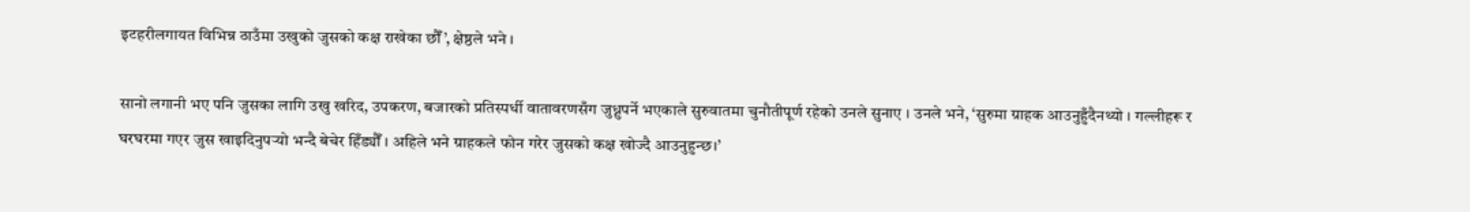इटहरीलगायत विभिन्न ठाउँमा उखुको जुसको कक्ष राखेका छौँ’, क्षेष्ठले भने ।

सानो लगानी भए पनि जुसका लागि उखु खरिद, उपकरण, बजारको प्रतिस्पर्धी वातावरणसँग जुध्नुपर्ने भएकाले सुरुवातमा चुनौतीपूर्ण रहेको उनले सुनाए । उनले भने, ‘सुरुमा ग्राहक आउनुहुँदैनथ्यो । गल्लीहरू र घरघरमा गएर जुस खाइदिनुपर्‍यो भन्दै बेचेर हिँड्यौँ । अहिले भने ग्राहकले फोन गरेर जुसको कक्ष खोज्दै आउनुहुन्छ।’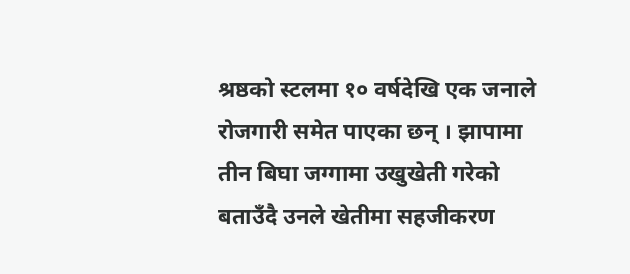श्रष्ठको स्टलमा १० वर्षदेखि एक जनाले रोजगारी समेत पाएका छन् । झापामा तीन बिघा जग्गामा उखुखेती गरेको बताउँदै उनले खेतीमा सहजीकरण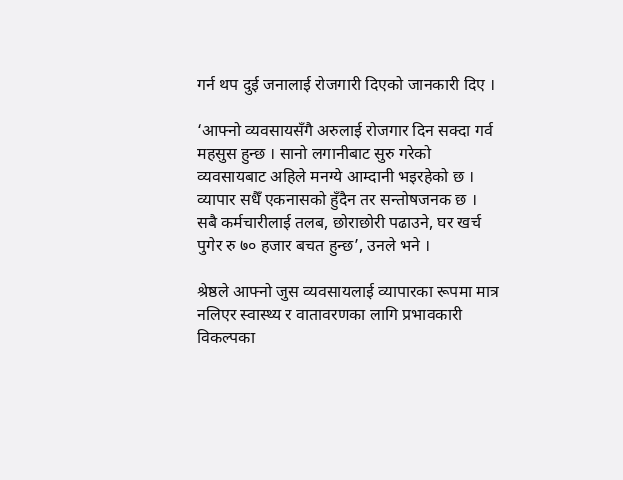गर्न थप दुई जनालाई रोजगारी दिएको जानकारी दिए ।

‘आफ्नो व्यवसायसँगै अरुलाई रोजगार दिन सक्दा गर्व महसुस हुन्छ । सानो लगानीबाट सुरु गरेको व्यवसायबाट अहिले मनग्ये आम्दानी भइरहेको छ । व्यापार सधैँ एकनासको हुँदैन तर सन्तोषजनक छ । सबै कर्मचारीलाई तलब, छोराछोरी पढाउने, घर खर्च पुगेर रु ७० हजार बचत हुन्छ’, उनले भने ।

श्रेष्ठले आफ्नो जुस व्यवसायलाई व्यापारका रूपमा मात्र नलिएर स्वास्थ्य र वातावरणका लागि प्रभावकारी विकल्पका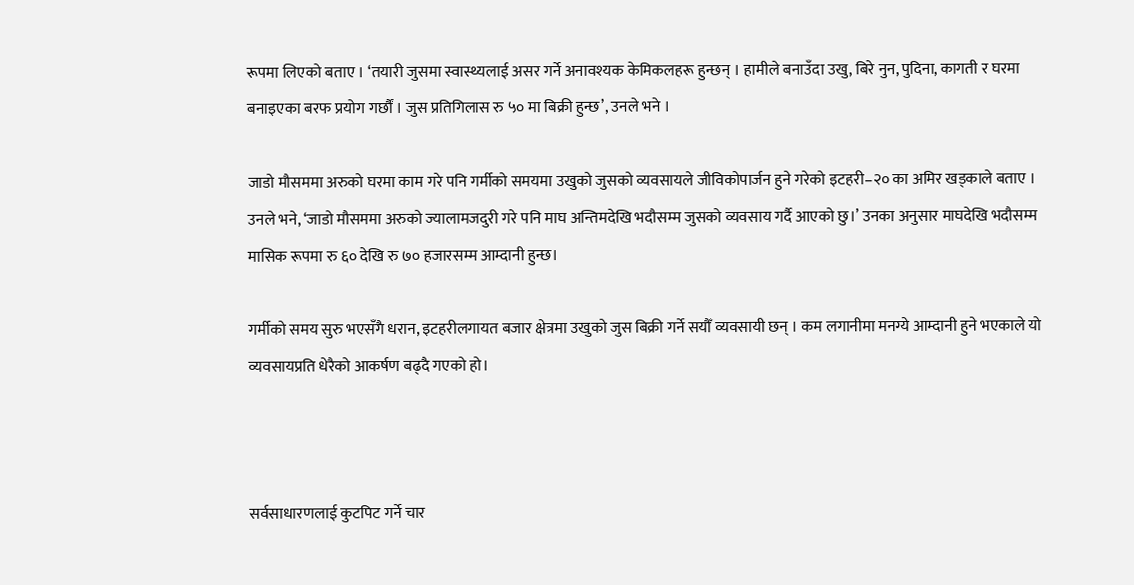रूपमा लिएको बताए । ‘तयारी जुसमा स्वास्थ्यलाई असर गर्ने अनावश्यक केमिकलहरू हुन्छन् । हामीले बनाउँदा उखु, बिरे नुन, पुदिना, कागती र घरमा बनाइएका बरफ प्रयोग गर्छौं । जुस प्रतिगिलास रु ५० मा बिक्री हुन्छ’, उनले भने ।

जाडो मौसममा अरुको घरमा काम गरे पनि गर्मीको समयमा उखुको जुसको व्यवसायले जीविकोपार्जन हुने गरेको इटहरी–२० का अमिर खड्काले बताए । उनले भने, ‘जाडो मौसममा अरुको ज्यालामजदुरी गरे पनि माघ अन्तिमदेखि भदौसम्म जुसको व्यवसाय गर्दै आएको छु।’ उनका अनुसार माघदेखि भदौसम्म मासिक रूपमा रु ६० देखि रु ७० हजारसम्म आम्दानी हुन्छ।

गर्मीको समय सुरु भएसँगै धरान, इटहरीलगायत बजार क्षेत्रमा उखुको जुस बिक्री गर्ने सयौँ व्यवसायी छन् । कम लगानीमा मनग्ये आम्दानी हुने भएकाले यो व्यवसायप्रति धेरैको आकर्षण बढ्दै गएको हो।



सर्वसाधारणलाई कुटपिट गर्ने चार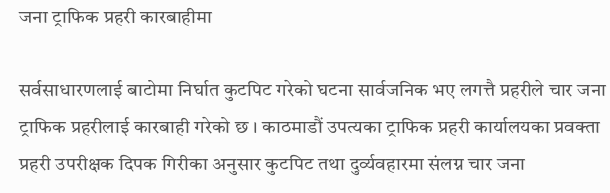जना ट्राफिक प्रहरी कारबाहीमा

सर्वसाधारणलाई बाटोमा निर्घात कुटपिट गरेको घटना सार्वजनिक भए लगत्तै प्रहरीले चार जना ट्राफिक प्रहरीलाई कारबाही गरेको छ । काठमाडौं उपत्यका ट्राफिक प्रहरी कार्यालयका प्रवक्ता प्रहरी उपरीक्षक दिपक गिरीका अनुसार कुटपिट तथा दुर्व्यवहारमा संलग्न चार जना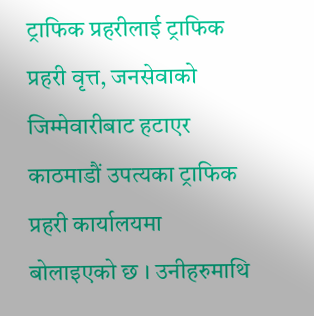ट्राफिक प्रहरीलाई ट्राफिक प्रहरी वृत्त, जनसेवाको जिम्मेवारीबाट हटाएर काठमाडौं उपत्यका ट्राफिक प्रहरी कार्यालयमा बोलाइएको छ । उनीहरुमाथि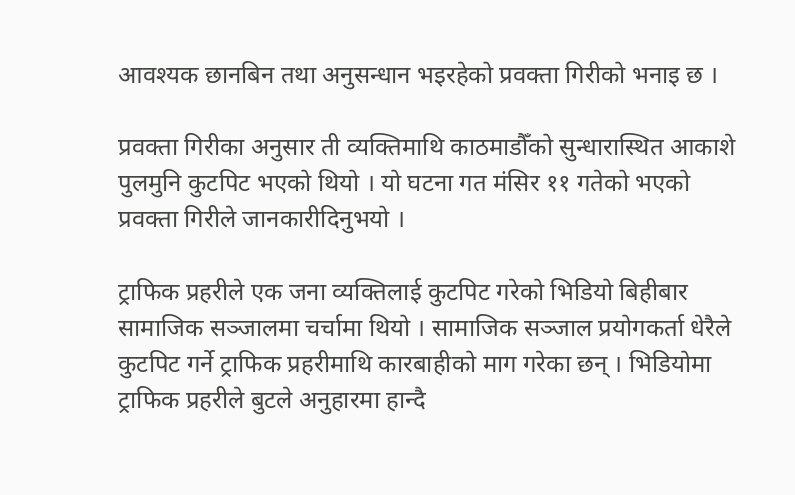आवश्यक छानबिन तथा अनुसन्धान भइरहेको प्रवक्ता गिरीको भनाइ छ ।

प्रवक्ता गिरीका अनुसार ती व्यक्तिमाथि काठमाडौँको सुन्धारास्थित आकाशे पुलमुनि कुटपिट भएको थियो । यो घटना गत मंसिर ११ गतेको भएको प्रवक्ता गिरीले जानकारीदिनुभयो ।

ट्राफिक प्रहरीले एक जना व्यक्तिलाई कुटपिट गरेको भिडियो बिहीबार सामाजिक सञ्जालमा चर्चामा थियो । सामाजिक सञ्जाल प्रयोगकर्ता धेरैले कुटपिट गर्ने ट्राफिक प्रहरीमाथि कारबाहीको माग गरेका छन् । भिडियोमा ट्राफिक प्रहरीले बुटले अनुहारमा हान्दै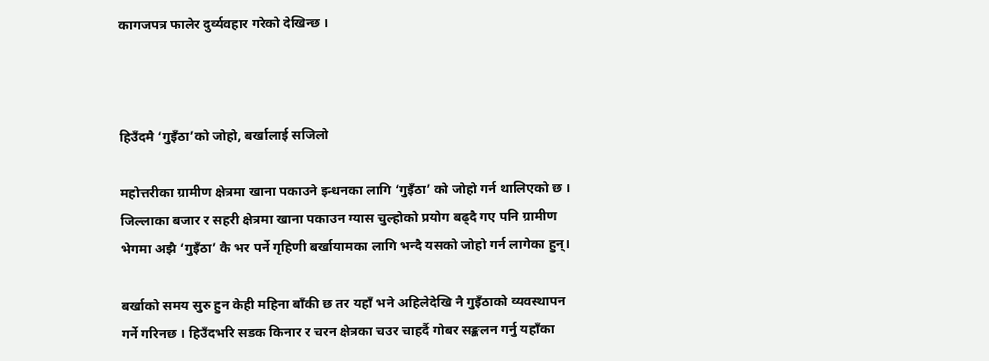कागजपत्र फालेर दुर्व्यवहार गरेको देखिन्छ ।



हिउँदमै ‘गुइँठा’को जोहो, बर्खालाई सजिलो

महोत्तरीका ग्रामीण क्षेत्रमा खाना पकाउने इन्धनका लागि ‘गुइँठा’ को जोहो गर्न थालिएको छ । जिल्लाका बजार र सहरी क्षेत्रमा खाना पकाउन ग्यास चुल्होको प्रयोग बढ्दै गए पनि ग्रामीण भेगमा अझै ‘गुइँठा’ कै भर पर्ने गृहिणी बर्खायामका लागि भन्दै यसको जोहो गर्न लागेका हुन्।

बर्खाको समय सुरु हुन केही महिना बाँकी छ तर यहाँ भने अहिलेदेखि नै गुइँठाको व्यवस्थापन गर्ने गरिनछ । हिउँदभरि सडक किनार र चरन क्षेत्रका चउर चाहर्दै गोबर सङ्कलन गर्नु यहाँका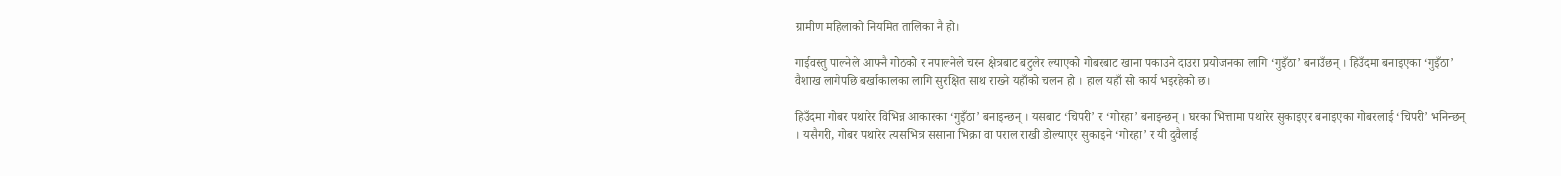ग्रामीण महिलाको नियमित तालिका नै हो।

गाईवस्तु पाल्नेले आफ्नै गोठको र नपाल्नेले चरन क्षेत्रबाट बटुलेर ल्याएको गोबरबाट खाना पकाउने दाउरा प्रयोजनका लागि ‘गुइँठा’ बनाउँछन् । हिउँदमा बनाइएका ‘गुइँठा’ वैशाख लागेपछि बर्खाकालका लागि सुरक्षित साथ राख्ने यहाँको चलन हो । हाल यहाँ सो कार्य भइरहेको छ।

हिउँदमा गोबर पथारेर विभिन्न आकारका ‘गुइँठा’ बनाइन्छन् । यसबाट ‘चिपरी’ र ‘गोरहा’ बनाइन्छन् । घरका भित्तामा पथारेर सुकाइएर बनाइएका गोबरलाई ‘चिपरी’ भनिन्छन् । यसैगरी, गोबर पथारेर त्यसभित्र ससाना भिक्रा वा पराल राखी डोल्याएर सुकाइने ‘गोरहा’ र यी दुवैलाई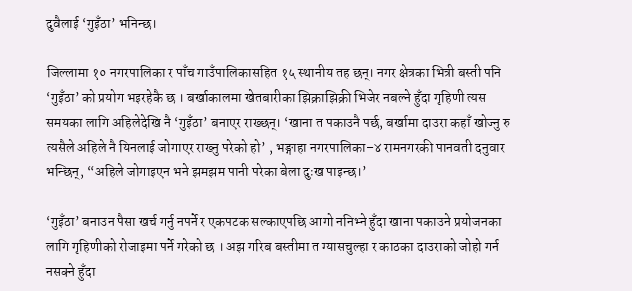दुवैलाई ‘गुइँठा’ भनिन्छ।

जिल्लामा १० नगरपालिका र पाँच गाउँपालिकासहित १५ स्थानीय तह छन्। नगर क्षेत्रका भित्री बस्ती पनि ‘गुइँठा’ को प्रयोग भइरहेकै छ । बर्खाकालमा खेतबारीका झिक्राझिक्री भिजेर नबल्ने हुँदा गृहिणी त्यस समयका लागि अहिलेदेखि नै ‘गुइँठा’ बनाएर राख्छन्। ‘खाना त पकाउनै पर्छ, बर्खामा दाउरा कहाँ खोज्नु रु त्यसैले अहिले नै यिनलाई जोगाएर राख्नु परेको हो’ , भङ्गाहा नगरपालिका–४ रामनगरकी पानवती दनुवार भन्छिन्, “अहिले जोगाइएन भने झमझम पानी परेका बेला दुःख पाइन्छ।’

‘गुइँठा’ बनाउन पैसा खर्च गर्नु नपर्ने र एकपटक सल्काएपछि आगो ननिभ्ने हुँदा खाना पकाउने प्रयोजनका लागि गृहिणीको रोजाइमा पर्ने गरेको छ । अझ गरिब बस्तीमा त ग्यासचुल्हा र काठका दाउराको जोहो गर्न नसक्ने हुँदा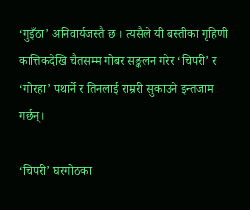‘गुइँठा’ अनिवार्यजस्तै छ । त्यसैले यी बस्तीका गृहिणी कात्तिकदेखि चैतसम्म गोबर सङ्कलन गरेर ‘चिपरी’ र ‘गोरहा’ पथार्ने र तिनलाई राम्ररी सुकाउने इन्तजाम गर्छन्।

‘चिपरी’ घरगोठका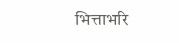भित्ताभरि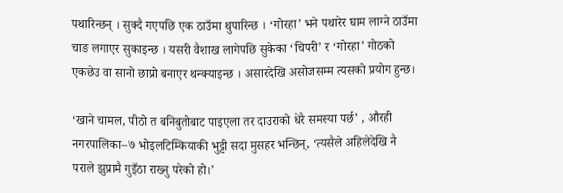पथारिन्छन् । सुक्दै गएपछि एक ठाउँमा थुपारिन्छ । ‘गोरहा’ भने पथारेर घाम लाग्ने ठाउँमा चाङ लगाएर सुकाइन्छ । यसरी वैशाख लागेपछि सुकेका ‘चिपरी’ र ‘गोरहा’ गोठको एकछेउ वा सानो छाप्रो बनाएर थन्क्याइन्छ । असारदेखि असोजसम्म त्यसको प्रयोग हुन्छ।

‘खाने चामल, पीठो त बनिबुतोबाट पाइएला तर दाउराको धेरै समस्या पर्छ’ , औरही नगरपालिका–७ भोइलटिम्कियाकी भुट्टी सदा मुसहर भन्छिन्, ‘त्यसैले अहिलेदेखि नै पराले झुप्रामै गुइँठा राख्नु परेको हो।’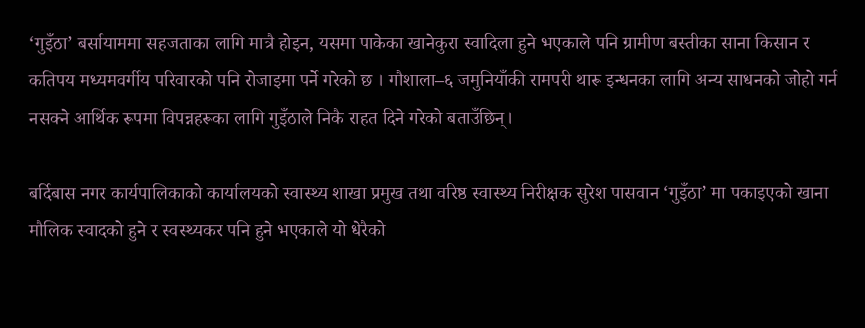‘गुइँठा’ बर्सायाममा सहजताका लागि मात्रै होइन, यसमा पाकेका खानेकुरा स्वादिला हुने भएकाले पनि ग्रामीण बस्तीका साना किसान र कतिपय मध्यमवर्गीय परिवारको पनि रोजाइमा पर्ने गरेको छ । गौशाला–६ जमुनियाँकी रामपरी थारू इन्धनका लागि अन्य साधनको जोहो गर्न नसक्ने आर्थिक रूपमा विपन्नहरूका लागि गुइँठाले निकै राहत दिने गरेको बताउँछिन्।

बर्दिबास नगर कार्यपालिकाको कार्यालयको स्वास्थ्य शाखा प्रमुख तथा वरिष्ठ स्वास्थ्य निरीक्षक सुरेश पासवान ‘गुइँठा’ मा पकाइएको खाना मौलिक स्वादको हुने र स्वस्थ्यकर पनि हुने भएकाले यो धेरैको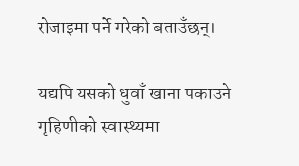रोजाइमा पर्ने गरेको बताउँछन्।

यद्यपि यसको धुवाँ खाना पकाउने गृहिणीको स्वास्थ्यमा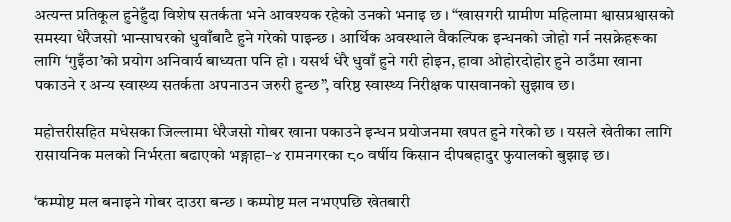अत्यन्त प्रतिकूल हुनेहुँदा विशेष सतर्कता भने आवश्यक रहेको उनको भनाइ छ । “खासगरी ग्रामीण महिलामा श्वासप्रश्वासको समस्या धेरैजसो भान्साघरको धुवाँबाटै हुने गरेको पाइन्छ । आर्थिक अवस्थाले वैकल्पिक इन्धनको जोहो गर्न नसक्नेहरूका लागि ‘गुइँठा’को प्रयोग अनिवार्य बाध्यता पनि हो । यसर्थ धेरै धुवाँ हुने गरी होइन, हावा ओहोरदोहोर हुने ठाउँमा खाना पकाउने र अन्य स्वास्थ्य सतर्कता अपनाउन जरुरी हुन्छ”, वरिष्ठ स्वास्थ्य निरीक्षक पासवानको सुझाव छ।

महोत्तरीसहित मधेसका जिल्लामा धेरैजसो गोबर खाना पकाउने इन्धन प्रयोजनमा खपत हुने गरेको छ । यसले खेतीका लागि रासायनिक मलको निर्भरता बढाएको भङ्गाहा–४ रामनगरका ८० वर्षीय किसान दीपबहादुर फुयालको बुझाइ छ।

‘कम्पोष्ट मल बनाइने गोबर दाउरा बन्छ । कम्पोष्ट मल नभएपछि खेतबारी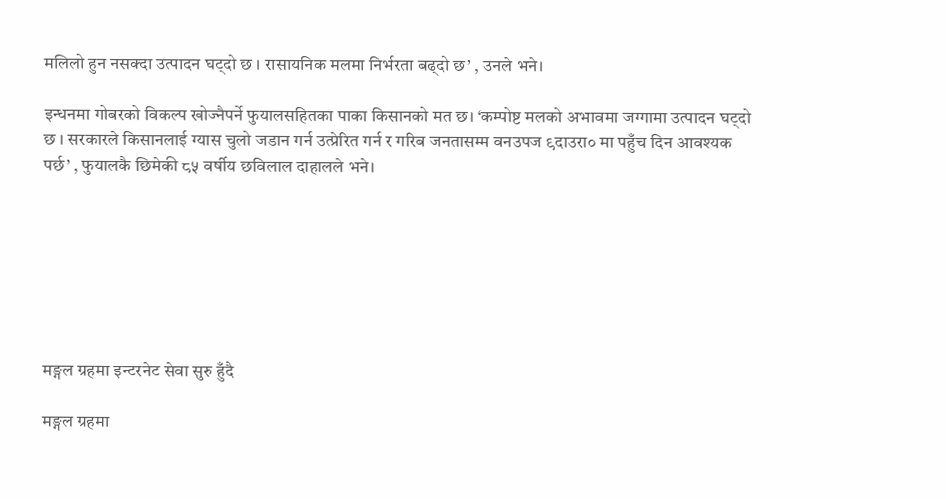मलिलो हुन नसक्दा उत्पादन घट्दो छ । रासायनिक मलमा निर्भरता बढ्दो छ’ , उनले भने।

इन्धनमा गोबरको विकल्प खोज्नैपर्ने फुयालसहितका पाका किसानको मत छ। ‘कम्पोष्ट मलको अभावमा जग्गामा उत्पादन घट्दो छ । सरकारले किसानलाई ग्यास चुलो जडान गर्न उत्प्रेरित गर्न र गरिब जनतासम्म वनउपज ९दाउरा० मा पहुँच दिन आवश्यक पर्छ’ , फुयालकै छिमेकी ८५ वर्षीय छविलाल दाहालले भने।







मङ्गल ग्रहमा इन्टरनेट सेवा सुरु हुँदै

मङ्गल ग्रहमा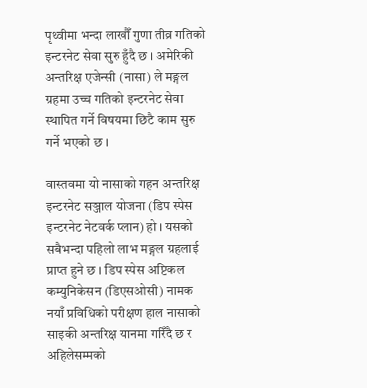पृथ्वीमा भन्दा लाखौँ गुणा तीव्र गतिको इन्टरनेट सेवा सुरु हुँदै छ । अमेरिकी अन्तरिक्ष एजेन्सी (नासा) ले मङ्गल ग्रहमा उच्च गतिको इन्टरनेट सेवा स्थापित गर्ने विषयमा छिटै काम सुरु गर्ने भएको छ ।

वास्तवमा यो नासाको गहन अन्तरिक्ष इन्टरनेट सञ्जाल योजना (डिप स्पेस इन्टरनेट नेटवर्क प्लान) हो । यसको सबैभन्दा पहिलो लाभ मङ्गल ग्रहलाई प्राप्त हुने छ । डिप स्पेस अप्टिकल कम्युनिकेसन (डिएसओसी) नामक नयाँ प्रविधिको परीक्षण हाल नासाको साइकी अन्तरिक्ष यानमा गरिँदै छ र अहिलेसम्मको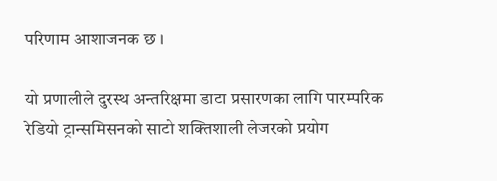परिणाम आशाजनक छ ।

यो प्रणालीले दुरस्थ अन्तरिक्षमा डाटा प्रसारणका लागि पारम्परिक रेडियो ट्रान्समिसनको साटो शक्तिशाली लेजरको प्रयोग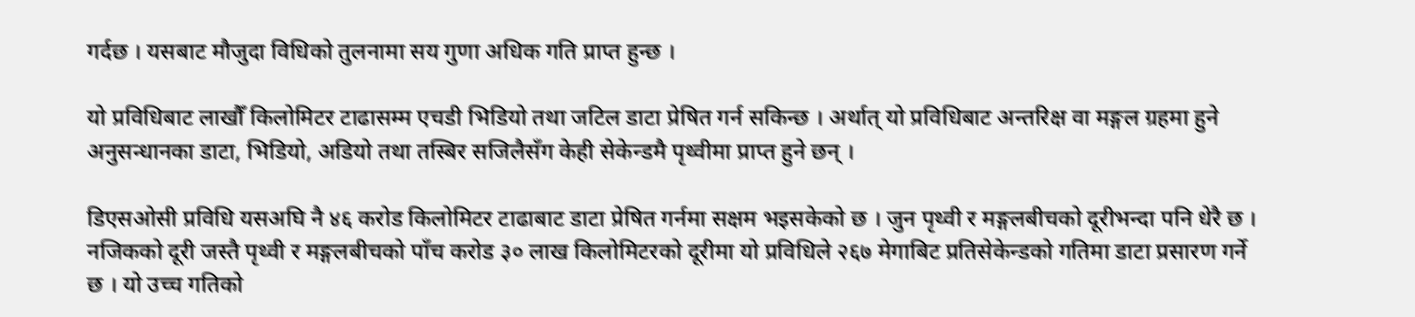गर्दछ । यसबाट मौजुदा विधिको तुलनामा सय गुणा अधिक गति प्राप्त हुन्छ ।

यो प्रविधिबाट लाखौँ किलोमिटर टाढासम्म एचडी भिडियो तथा जटिल डाटा प्रेषित गर्न सकिन्छ । अर्थात् यो प्रविधिबाट अन्तरिक्ष वा मङ्गल ग्रहमा हुने अनुसन्धानका डाटा, भिडियो, अडियो तथा तस्बिर सजिलैसँग केही सेकेन्डमै पृथ्वीमा प्राप्त हुने छन् ।

डिएसओसी प्रविधि यसअघि नै ४६ करोड किलोमिटर टाढाबाट डाटा प्रेषित गर्नमा सक्षम भइसकेको छ । जुन पृथ्वी र मङ्गलबीचको दूरीभन्दा पनि धेरै छ । नजिकको दूरी जस्तै पृथ्वी र मङ्गलबीचको पाँच करोड ३० लाख किलोमिटरको दूरीमा यो प्रविधिले २६७ मेगाबिट प्रतिसेकेन्डको गतिमा डाटा प्रसारण गर्ने छ । यो उच्च गतिको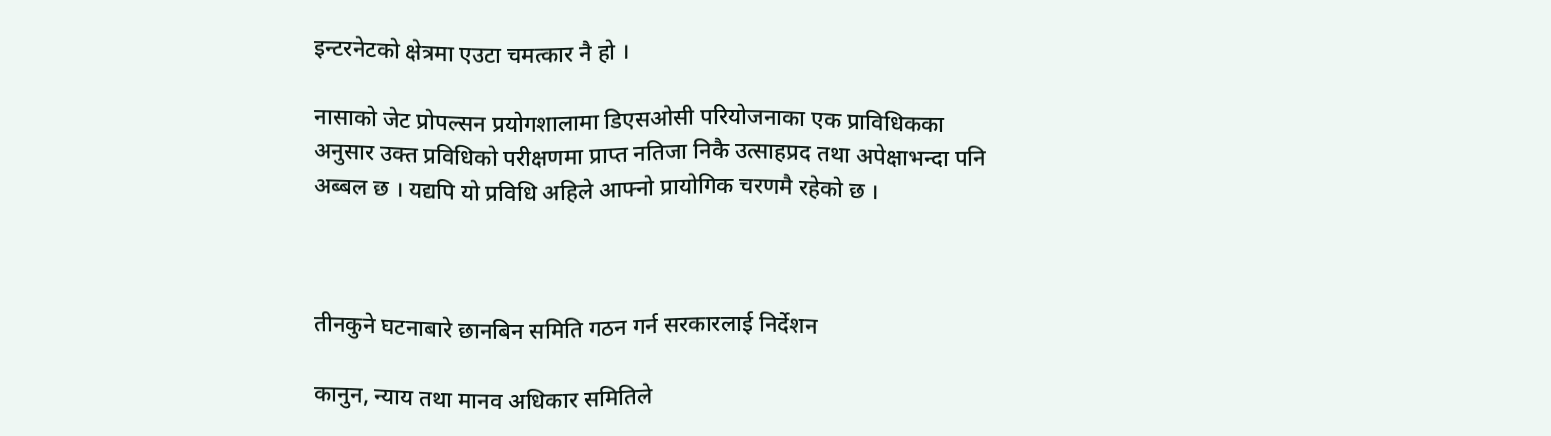इन्टरनेटको क्षेत्रमा एउटा चमत्कार नै हो ।

नासाको जेट प्रोपल्सन प्रयोगशालामा डिएसओसी परियोजनाका एक प्राविधिकका अनुसार उक्त प्रविधिको परीक्षणमा प्राप्त नतिजा निकै उत्साहप्रद तथा अपेक्षाभन्दा पनि अब्बल छ । यद्यपि यो प्रविधि अहिले आफ्नो प्रायोगिक चरणमै रहेको छ ।



तीनकुने घटनाबारे छानबिन समिति गठन गर्न सरकारलाई निर्देशन

कानुन, न्याय तथा मानव अधिकार समितिले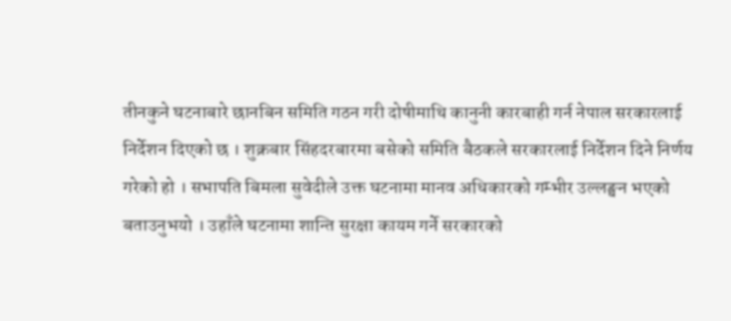तीनकुने घटनाबारे छानबिन समिति गठन गरी दोषीमाथि कानुनी कारबाही गर्न नेपाल सरकारलाई निर्देशन दिएको छ । शुक्रबार सिंहदरबारमा बसेको समिति बैठकले सरकारलाई निर्देशन दिने निर्णय गरेको हो । सभापति बिमला सुवेदीले उक्त घटनामा मानव अधिकारको गम्भीर उल्लङ्घन भएको बताउनुभयो । उहाँले घटनामा शान्ति सुरक्षा कायम गर्ने सरकारको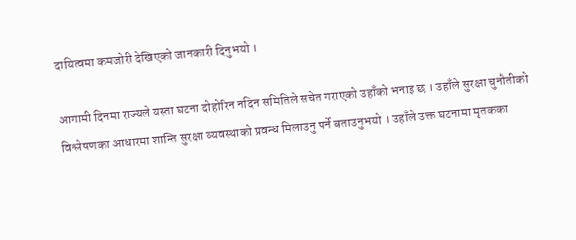दायित्वमा कमजोरी देखिएको जानकारी दिनुभयो ।

आगामी दिनमा राज्यले यस्ता घटना दोहोरिन नदिन समितिले सचेत गराएको उहाँको भनाइ छ । उहाँले सुरक्षा चुनौतीको विश्लेषणका आधारमा शान्ति सुरक्षा व्यवस्थाको प्रवन्ध मिलाउनु पर्ने बताउनुभयो । उहाँले उक्त घटनामा मृतकका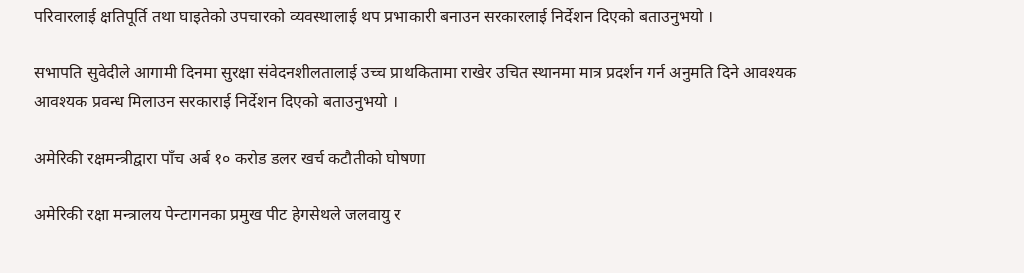परिवारलाई क्षतिपूर्ति तथा घाइतेको उपचारको व्यवस्थालाई थप प्रभाकारी बनाउन सरकारलाई निर्देशन दिएको बताउनुभयो ।

सभापति सुवेदीले आगामी दिनमा सुरक्षा संवेदनशीलतालाई उच्च प्राथकितामा राखेर उचित स्थानमा मात्र प्रदर्शन गर्न अनुमति दिने आवश्यक आवश्यक प्रवन्ध मिलाउन सरकाराई निर्देशन दिएको बताउनुभयो ।

अमेरिकी रक्षमन्त्रीद्वारा पाँच अर्ब १० करोड डलर खर्च कटौतीको घोषणा

अमेरिकी रक्षा मन्त्रालय पेन्टागनका प्रमुख पीट हेगसेथले जलवायु र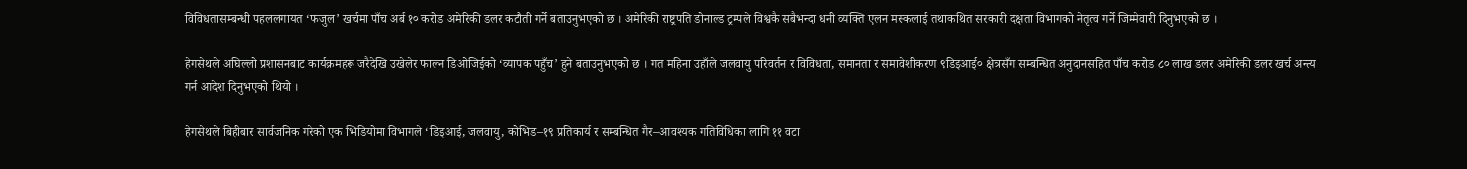विविधतासम्बन्धी पहललगायत ‘फजुल’ खर्चमा पाँच अर्ब १० करोड अमेरिकी डलर कटौती गर्ने बताउनुभएको छ । अमेरिकी राष्ट्रपति डोनाल्ड ट्रम्पले विश्वकै सबैभन्दा धनी व्यक्ति एलन मस्कलाई तथाकथित सरकारी दक्षता विभागको नेतृत्व गर्ने जिम्मेवारी दिनुभएको छ ।

हेगसेथले अघिल्लो प्रशासनबाट कार्यक्रमहरू जरैदेखि उखेलेर फाल्न डिओजिईको ‘व्यापक पहुँच’ हुने बताउनुभएको छ । गत महिना उहाँले जलवायु परिवर्तन र विविधता, समानता र समावेशीकरण ९डिइआई० क्षेत्रसँग सम्बन्धित अनुदानसहित पाँच करोड ८० लाख डलर अमेरिकी डलर खर्च अन्त्य गर्न आदेश दिनुभएको थियो ।

हेगसेथले बिहीबार सार्वजनिक गरेको एक भिडियोमा विभागले ‘डिइआई, जलवायु, कोभिड–१९ प्रतिकार्य र सम्बन्धित गैर–आवश्यक गतिविधिका लागि ११ वटा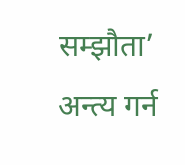सम्झौता’ अन्त्य गर्न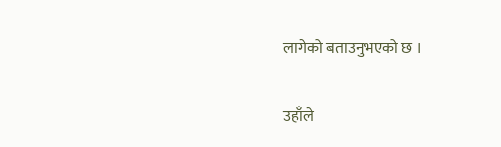लागेको बताउनुभएको छ ।

उहाँले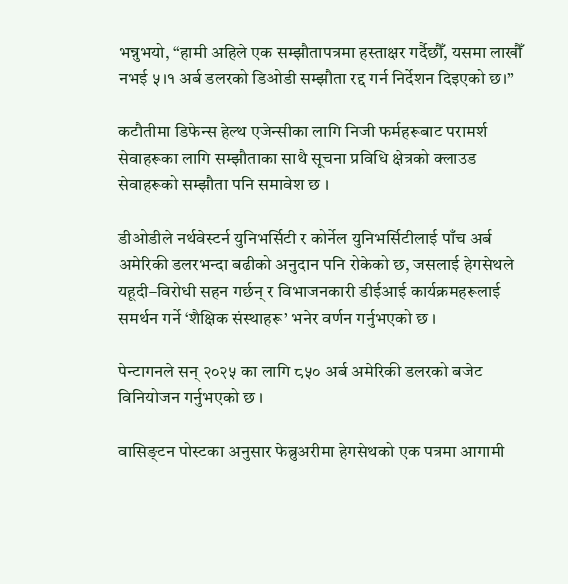भन्नुभयो, “हामी अहिले एक सम्झौतापत्रमा हस्ताक्षर गर्दैछौँ, यसमा लाखौँ नभई ५।१ अर्ब डलरको डिओडी सम्झौता रद्द गर्न निर्देशन दिइएको छ।”

कटौतीमा डिफेन्स हेल्थ एजेन्सीका लागि निजी फर्महरूबाट परामर्श सेवाहरूका लागि सम्झौताका साथै सूचना प्रविधि क्षेत्रको क्लाउड सेवाहरूको सम्झौता पनि समावेश छ ।

डीओडीले नर्थवेस्टर्न युनिभर्सिटी र कोर्नेल युनिभर्सिटीलाई पाँच अर्ब अमेरिकी डलरभन्दा बढीको अनुदान पनि रोकेको छ, जसलाई हेगसेथले यहूदी–विरोधी सहन गर्छन् र विभाजनकारी डीईआई कार्यक्रमहरूलाई समर्थन गर्ने ‘शैक्षिक संस्थाहरू’ भनेर वर्णन गर्नुभएको छ ।

पेन्टागनले सन् २०२५ का लागि ८५० अर्ब अमेरिकी डलरको बजेट विनियोजन गर्नुभएको छ ।

वासिङ्टन पोस्टका अनुसार फेब्रुअरीमा हेगसेथको एक पत्रमा आगामी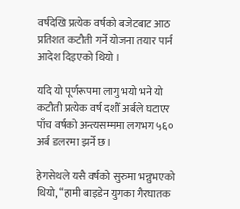वर्षदेखि प्रत्येक वर्षको बजेटबाट आठ प्रतिशत कटौती गर्ने योजना तयार पार्न आदेश दिइएको थियो ।

यदि यो पूर्णरूपमा लागु भयो भने यो कटौती प्रत्येक वर्ष दशौँ अर्बले घटाएर पाँच वर्षको अन्त्यसम्ममा लगभग ५६० अर्ब डलरमा झर्ने छ।

हेगसेथले यसै वर्षको सुरुमा भन्नुभएको थियो, “हामी बाइडेन युगका गैरघातक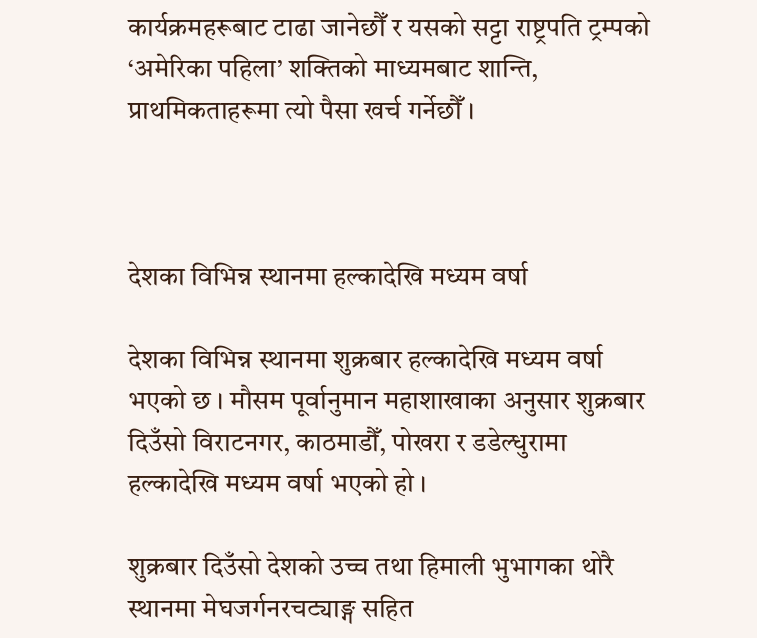कार्यक्रमहरूबाट टाढा जानेछौँ र यसको सट्टा राष्ट्रपति ट्रम्पको ‘अमेरिका पहिला’ शक्तिको माध्यमबाट शान्ति, प्राथमिकताहरूमा त्यो पैसा खर्च गर्नेछौँ ।



देशका विभिन्न स्थानमा हल्कादेखि मध्यम वर्षा

देशका विभिन्न स्थानमा शुक्रबार हल्कादेखि मध्यम वर्षा भएको छ । मौसम पूर्वानुमान महाशाखाका अनुसार शुक्रबार दिउँसो विराटनगर, काठमाडौँ, पोखरा र डडेल्धुरामा हल्कादेखि मध्यम वर्षा भएको हो ।

शुक्रबार दिउँसो देशको उच्च तथा हिमाली भुभागका थोरै स्थानमा मेघजर्गनरचट्याङ्ग सहित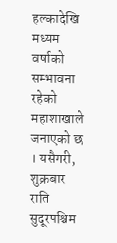हल्कादेखि मध्यम वर्षाको सम्भावना रहेको महाशाखाले जनाएको छ । यसैगरी, शुक्रबार राति सुदूरपश्चिम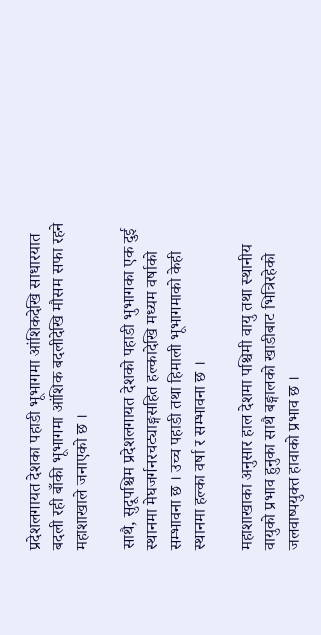प्रदेशलगायत देशका पहाडी भूभागमा आंशिकदेखि साधारयात बदली रही बाँकी भूभागमा आंशिक बदलीदेखि मौसम सफा रहने महाशाखाले जनाएको छ ।

साथै, सुदूपश्चिम प्रदेशलगायत देशको पहाडी भुभागका एक दुई स्थानमा मेघजर्गनरचट्याङ्गसहित हल्कादेखि मध्यम वर्षाको सम्भावना छ । उच्च पहाडी तथा हिमाली भूभागमाको केही स्थानमा हल्का वर्षा र सम्भावना छ ।

महाशाखाका अनुसार हाल देशमा पश्चिमी वायु तथा स्थानीय वायुको प्रभाव हुनुका साथै बङ्गालको खाडीबाट भित्रिरहेको जलवाष्पयुक्त हावाको प्रभाव छ ।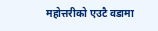महोत्तरीको एउटै वडामा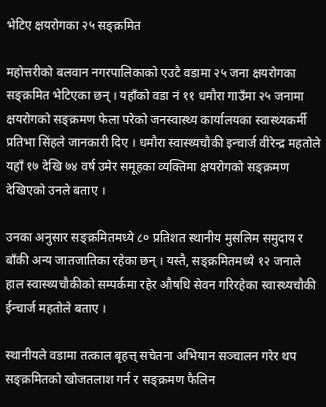भेटिए क्षयरोगका २५ सङ्क्रमित

महोत्तरीको बलवान नगरपालिकाको एउटै वडामा २५ जना क्षयरोगका सङ्क्रमित भेटिएका छन् । यहाँको वडा नं ११ धमौरा गाउँमा २५ जनामा क्षयरोगको सङ्क्रमण फेला परेको जनस्वास्थ्य कार्यालयका स्वास्थ्यकर्मी प्रतिभा सिंहले जानकारी दिए । धमौरा स्वास्थ्यचौकी इन्चार्ज वीरेन्द्र महतोले यहाँ १७ देखि ७४ वर्ष उमेर समूहका व्यक्तिमा क्षयरोगको सङ्क्रमण देखिएको उनले बताए ।

उनका अनुसार सङ्क्रमितमध्ये ८० प्रतिशत स्थानीय मुसलिम समुदाय र बाँकी अन्य जातजातिका रहेका छन् । यस्तै, सङ्क्रमितमध्ये १२ जनाले हाल स्वास्थ्यचौकीको सम्पर्कमा रहेर औषधि सेवन गरिरहेका स्वास्थ्यचौकी ईन्चार्ज महतोले बताए ।

स्थानीयले वडामा तत्काल बृहत्त् सचेतना अभियान सञ्चालन गरेर थप सङ्क्रमितको खोजतलाश गर्न र सङ्क्रमण फैलिन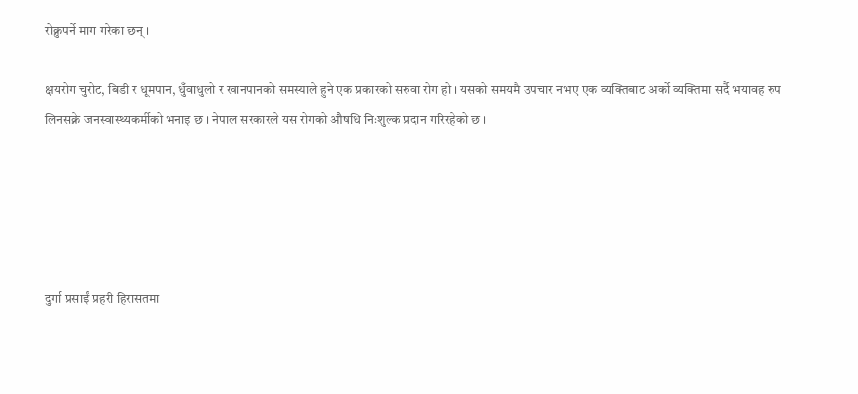रोक्नुपर्ने माग गरेका छन् ।

क्षयरोग चुरोट, बिडी र धूमपान, धुँवाधुलो र खानपानको समस्याले हुने एक प्रकारको सरुवा रोग हो । यसको समयमै उपचार नभए एक व्यक्तिबाट अर्को व्यक्तिमा सर्दै भयावह रुप लिनसक्ने जनस्वास्थ्यकर्मीको भनाइ छ । नेपाल सरकारले यस रोगको औषधि निःशुल्क प्रदान गरिरहेको छ ।





दुर्गा प्रसाईं प्रहरी हिरासतमा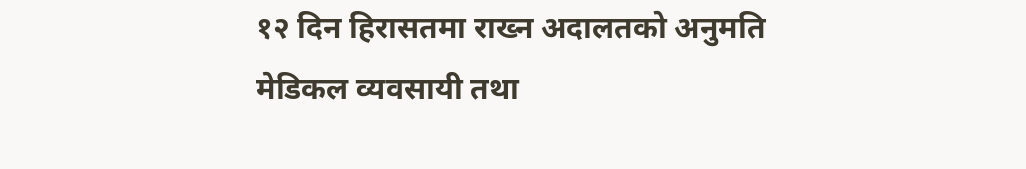१२ दिन हिरासतमा राख्न अदालतको अनुमति
मेडिकल व्यवसायी तथा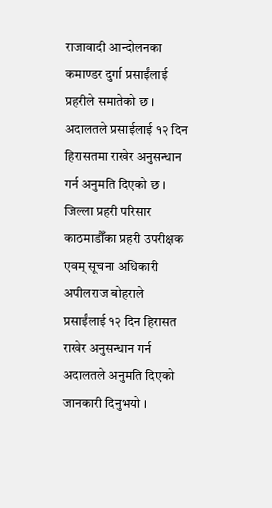राजावादी आन्दोलनका कमाण्डर दुर्गा प्रसाईंलाई प्रहरीले समातेको छ । अदालतले प्रसाईलाई १२ दिन हिरासतमा राखेर अनुसन्धान गर्न अनुमति दिएको छ । जिल्ला प्रहरी परिसार काठमाडौँका प्रहरी उपरीक्षक एवम् सूचना अधिकारी अपीलराज बोहराले प्रसाईंलाई १२ दिन हिरासत राखेर अनुसन्धान गर्न अदालतले अनुमति दिएको जानकारी दिनुभयो ।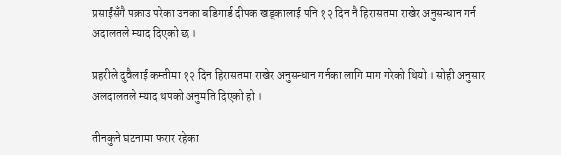प्रसाईंसँगै पक्राउ परेका उनका बडिगार्ड दीपक खड्कालाई पनि १२ दिन नै हिरासतमा राखेर अनुसन्धान गर्न अदालतले म्याद दिएको छ ।

प्रहरीले दुवैलाई कम्तीमा १२ दिन हिरासतमा राखेर अनुसन्धान गर्नका लागि माग गरेको थियो । सोही अनुसार अलदालतले म्याद थपको अनुमति दिएको हो ।

तीनकुने घटनामा फरार रहेका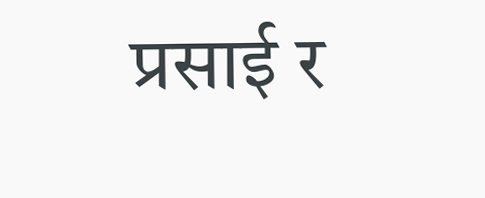प्रसाई र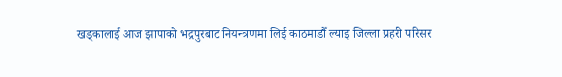खड्कालाई आज झापाको भद्रपुरबाट नियन्त्रणमा लिई काठमाडौँ ल्याइ जिल्ला प्रहरी परिसर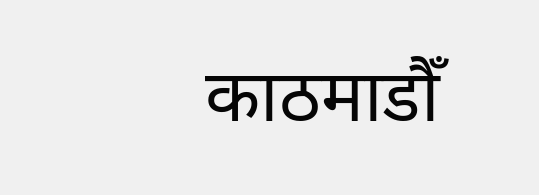काठमाडौँ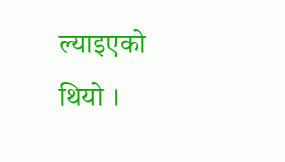ल्याइएको थियो ।